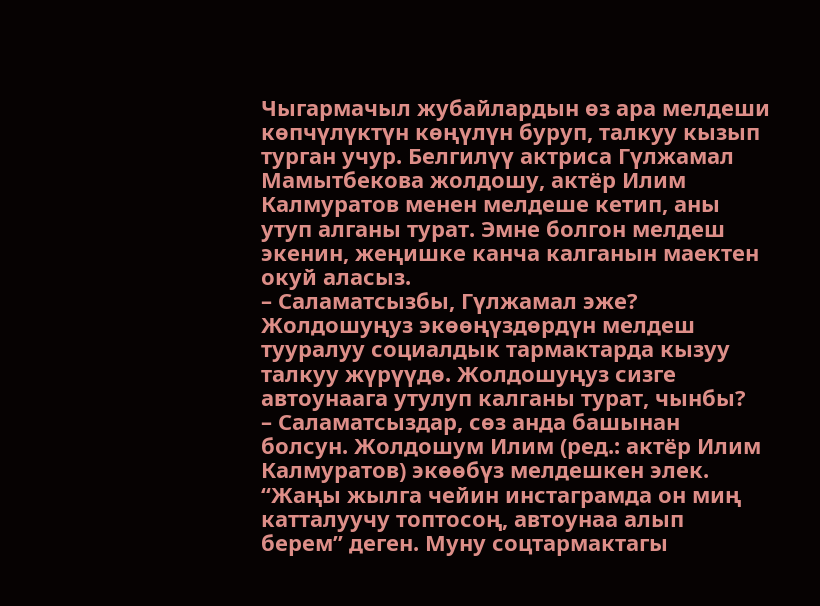Чыгармачыл жубайлардын өз ара мелдеши көпчүлүктүн көңүлүн буруп, талкуу кызып турган учур. Белгилүү актриса Гүлжамал Мамытбекова жолдошу, актёр Илим Калмуратов менен мелдеше кетип, аны утуп алганы турат. Эмне болгон мелдеш экенин, жеңишке канча калганын маектен окуй аласыз.
– Саламатсызбы, Гүлжамал эже? Жолдошуңуз экөөңүздөрдүн мелдеш тууралуу социалдык тармактарда кызуу талкуу жүрүүдө. Жолдошуңуз сизге автоунаага утулуп калганы турат, чынбы?
– Саламатсыздар, сөз анда башынан болсун. Жолдошум Илим (ред.: актёр Илим Калмуратов) экөөбүз мелдешкен элек. “Жаңы жылга чейин инстаграмда он миң катталуучу топтосоң, автоунаа алып берем” деген. Муну соцтармактагы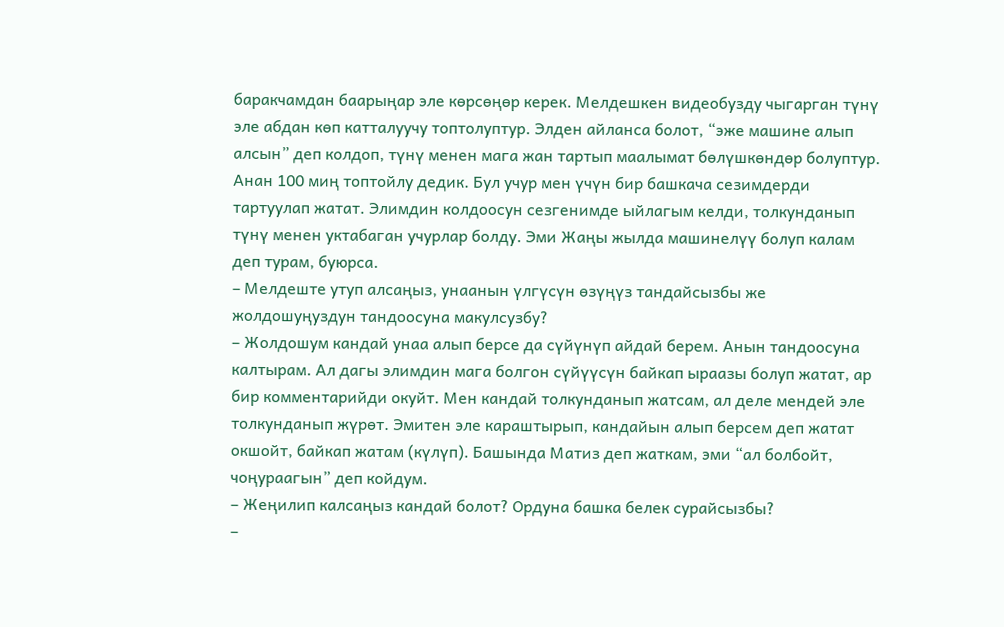баракчамдан баарыңар эле көрсөңөр керек. Мелдешкен видеобузду чыгарган түнү эле абдан көп катталуучу топтолуптур. Элден айланса болот, “эже машине алып алсын” деп колдоп, түнү менен мага жан тартып маалымат бөлүшкөндөр болуптур. Анан 100 миң топтойлу дедик. Бул учур мен үчүн бир башкача сезимдерди тартуулап жатат. Элимдин колдоосун сезгенимде ыйлагым келди, толкунданып түнү менен уктабаган учурлар болду. Эми Жаңы жылда машинелүү болуп калам деп турам, буюрса.
– Мелдеште утуп алсаңыз, унаанын үлгүсүн өзүңүз тандайсызбы же жолдошуңуздун тандоосуна макулсузбу?
– Жолдошум кандай унаа алып берсе да сүйүнүп айдай берем. Анын тандоосуна калтырам. Ал дагы элимдин мага болгон сүйүүсүн байкап ыраазы болуп жатат, ар бир комментарийди окуйт. Мен кандай толкунданып жатсам, ал деле мендей эле толкунданып жүрөт. Эмитен эле караштырып, кандайын алып берсем деп жатат окшойт, байкап жатам (күлүп). Башында Матиз деп жаткам, эми “ал болбойт, чоңураагын” деп койдум.
– Жеңилип калсаңыз кандай болот? Ордуна башка белек сурайсызбы?
–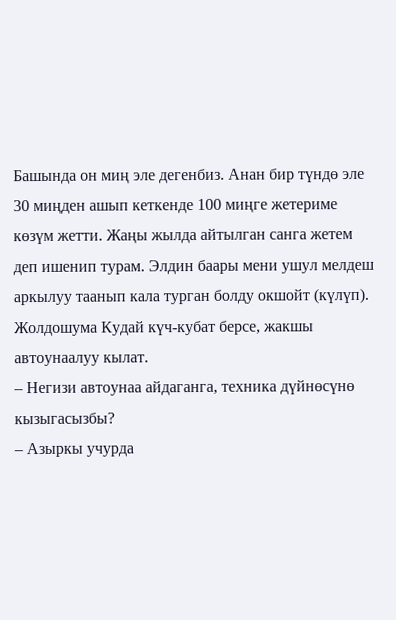Башында он миң эле дегенбиз. Анан бир түндө эле 30 миңден ашып кеткенде 100 миңге жетериме көзүм жетти. Жаңы жылда айтылган санга жетем деп ишенип турам. Элдин баары мени ушул мелдеш аркылуу таанып кала турган болду окшойт (күлүп). Жолдошума Кудай күч-кубат берсе, жакшы автоунаалуу кылат.
– Негизи автоунаа айдаганга, техника дүйнөсүнө кызыгасызбы?
– Азыркы учурда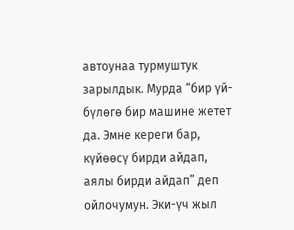автоунаа турмуштук зарылдык. Мурда “бир үй-бүлөгө бир машине жетет да. Эмне кереги бар, күйөөсү бирди айдап, аялы бирди айдап” деп ойлочумун. Эки-үч жыл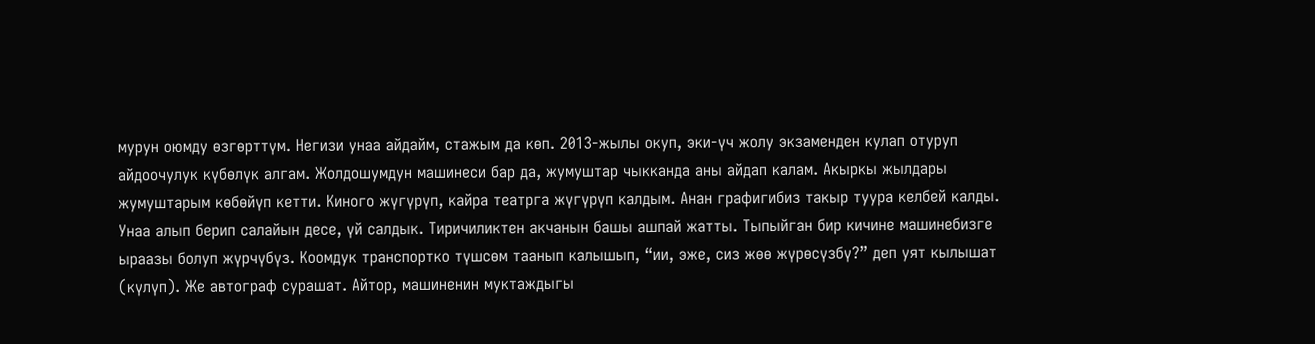мурун оюмду өзгөрттүм. Негизи унаа айдайм, стажым да көп. 2013-жылы окуп, эки-үч жолу экзаменден кулап отуруп айдоочулук күбөлүк алгам. Жолдошумдун машинеси бар да, жумуштар чыкканда аны айдап калам. Акыркы жылдары жумуштарым көбөйүп кетти. Киного жүгүрүп, кайра театрга жүгүрүп калдым. Анан графигибиз такыр туура келбей калды. Унаа алып берип салайын десе, үй салдык. Тиричиликтен акчанын башы ашпай жатты. Тыпыйган бир кичине машинебизге ыраазы болуп жүрчүбүз. Коомдук транспортко түшсөм таанып калышып, “ии, эже, сиз жөө жүрөсүзбү?” деп уят кылышат (күлүп). Же автограф сурашат. Айтор, машиненин муктаждыгы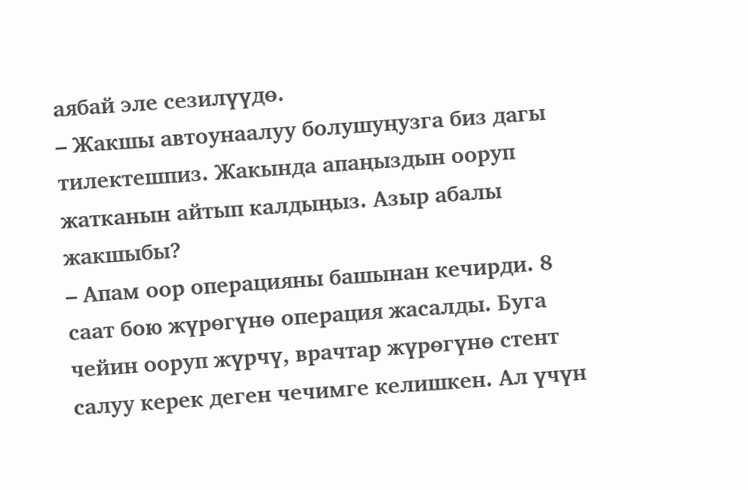аябай эле сезилүүдө.
– Жакшы автоунаалуу болушуңузга биз дагы тилектешпиз. Жакында апаңыздын ооруп жатканын айтып калдыңыз. Азыр абалы жакшыбы?
– Апам оор операцияны башынан кечирди. 8 саат бою жүрөгүнө операция жасалды. Буга чейин ооруп жүрчү, врачтар жүрөгүнө стент салуу керек деген чечимге келишкен. Ал үчүн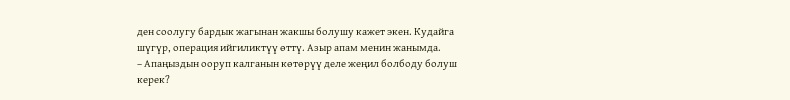ден соолугу бардык жагынан жакшы болушу кажет экен. Кудайга шүгүр, операция ийгиликтүү өттү. Азыр апам менин жанымда.
– Апаңыздын ооруп калганын көтөрүү деле жеңил болбоду болуш керек?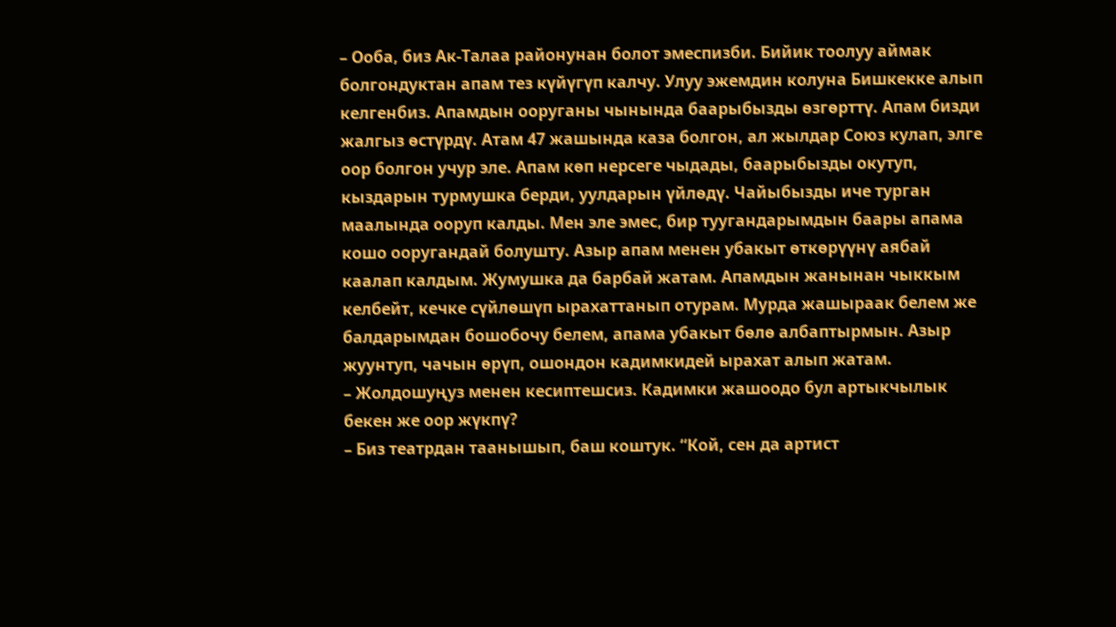– Ооба, биз Ак-Талаа районунан болот эмеспизби. Бийик тоолуу аймак болгондуктан апам тез күйүгүп калчу. Улуу эжемдин колуна Бишкекке алып келгенбиз. Апамдын ооруганы чынында баарыбызды өзгөрттү. Апам бизди жалгыз өстүрдү. Атам 47 жашында каза болгон, ал жылдар Союз кулап, элге оор болгон учур эле. Апам көп нерсеге чыдады, баарыбызды окутуп, кыздарын турмушка берди, уулдарын үйлөдү. Чайыбызды иче турган маалында ооруп калды. Мен эле эмес, бир туугандарымдын баары апама кошо ооругандай болушту. Азыр апам менен убакыт өткөрүүнү аябай каалап калдым. Жумушка да барбай жатам. Апамдын жанынан чыккым келбейт, кечке сүйлөшүп ырахаттанып отурам. Мурда жашыраак белем же балдарымдан бошобочу белем, апама убакыт бөлө албаптырмын. Азыр жуунтуп, чачын өрүп, ошондон кадимкидей ырахат алып жатам.
– Жолдошуңуз менен кесиптешсиз. Кадимки жашоодо бул артыкчылык бекен же оор жүкпү?
– Биз театрдан таанышып, баш коштук. “Кой, сен да артист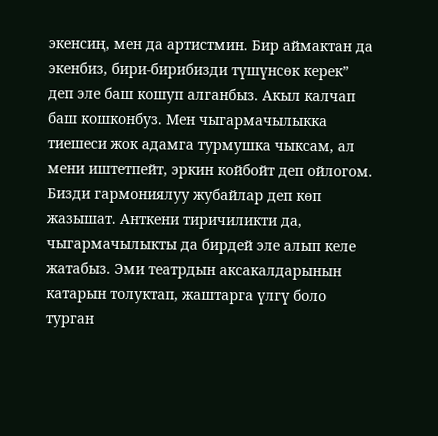экенсиң, мен да артистмин. Бир аймактан да экенбиз, бири-бирибизди түшүнсөк керек” деп эле баш кошуп алганбыз. Акыл калчап баш кошконбуз. Мен чыгармачылыкка тиешеси жок адамга турмушка чыксам, ал мени иштетпейт, эркин койбойт деп ойлогом. Бизди гармониялуу жубайлар деп көп жазышат. Анткени тиричиликти да, чыгармачылыкты да бирдей эле алып келе жатабыз. Эми театрдын аксакалдарынын катарын толуктап, жаштарга үлгү боло турган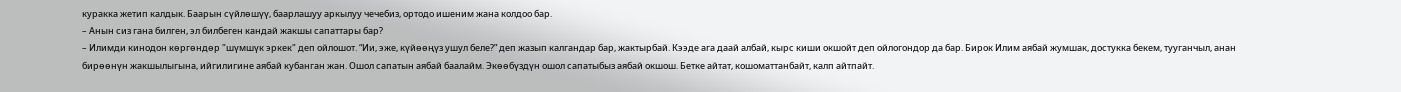куракка жетип калдык. Баарын сүйлөшүү, баарлашуу аркылуу чечебиз, ортодо ишеним жана колдоо бар.
– Анын сиз гана билген, эл билбеген кандай жакшы сапаттары бар?
– Илимди кинодон көргөндөр "шүмшүк эркек" деп ойлошот. “Ии, эже, күйөөңүз ушул беле?” деп жазып калгандар бар, жактырбай. Кээде ага даай албай, кырс киши окшойт деп ойлогондор да бар. Бирок Илим аябай жумшак, достукка бекем, тууганчыл, анан бирөөнүн жакшылыгына, ийгилигине аябай кубанган жан. Ошол сапатын аябай баалайм. Экөөбүздүн ошол сапатыбыз аябай окшош. Бетке айтат, кошоматтанбайт, калп айтпайт.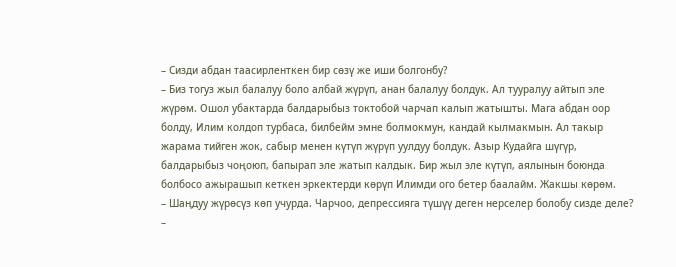– Сизди абдан таасирленткен бир сөзү же иши болгонбу?
– Биз тогуз жыл балалуу боло албай жүрүп, анан балалуу болдук. Ал тууралуу айтып эле жүрөм. Ошол убактарда балдарыбыз токтобой чарчап калып жатышты. Мага абдан оор болду, Илим колдоп турбаса, билбейм эмне болмокмун, кандай кылмакмын. Ал такыр жарама тийген жок, сабыр менен күтүп жүрүп уулдуу болдук. Азыр Кудайга шүгүр, балдарыбыз чоңоюп, бапырап эле жатып калдык. Бир жыл эле күтүп, аялынын боюнда болбосо ажырашып кеткен эркектерди көрүп Илимди ого бетер баалайм. Жакшы көрөм.
– Шаңдуу жүрөсүз көп учурда. Чарчоо, депрессияга түшүү деген нерселер болобу сизде деле?
–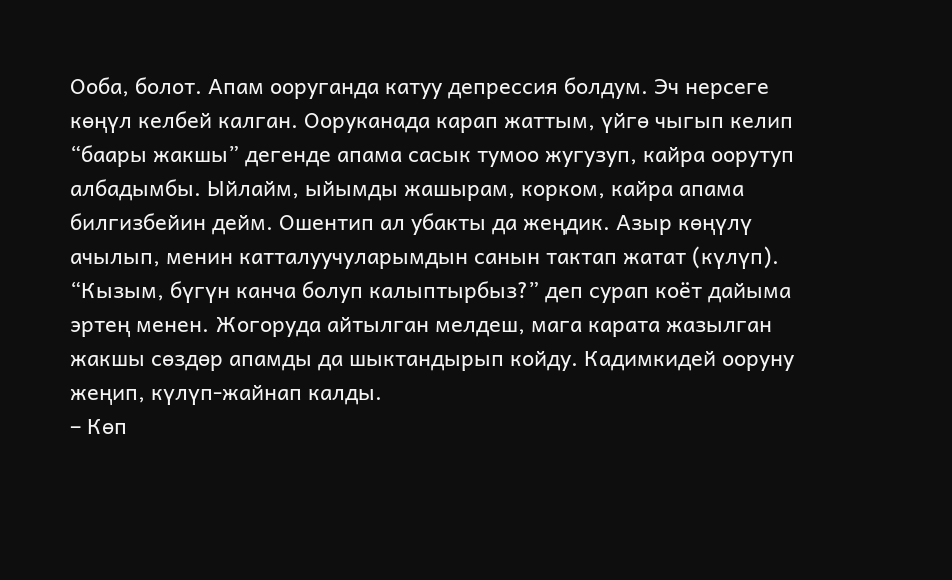Ооба, болот. Апам ооруганда катуу депрессия болдум. Эч нерсеге көңүл келбей калган. Ооруканада карап жаттым, үйгө чыгып келип “баары жакшы” дегенде апама сасык тумоо жугузуп, кайра оорутуп албадымбы. Ыйлайм, ыйымды жашырам, корком, кайра апама билгизбейин дейм. Ошентип ал убакты да жеңдик. Азыр көңүлү ачылып, менин катталуучуларымдын санын тактап жатат (күлүп). “Кызым, бүгүн канча болуп калыптырбыз?” деп сурап коёт дайыма эртең менен. Жогоруда айтылган мелдеш, мага карата жазылган жакшы сөздөр апамды да шыктандырып койду. Кадимкидей ооруну жеңип, күлүп-жайнап калды.
– Көп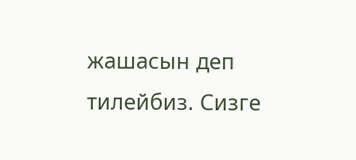жашасын деп тилейбиз. Сизге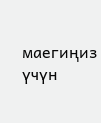маегиңиз үчүн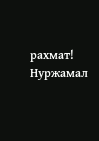рахмат!
Нуржамал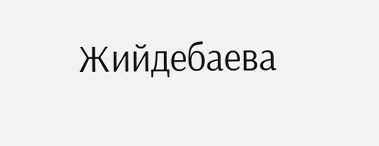Жийдебаева